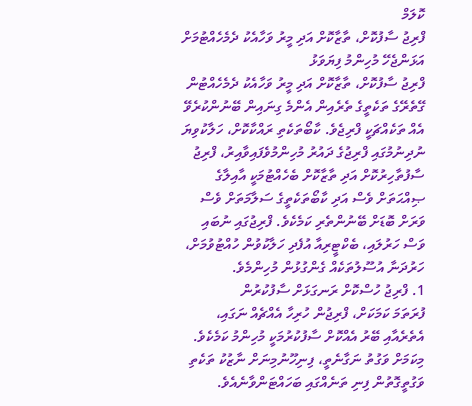ކޮލަމް
ފްރިޖު ސާފުކޮށް، ތާޒާކޮށް އަދި މީރު ވަހާއެކު ދެމެހެއްޓުމަށް އަޅަންޖެހޭ މުހިންމު ފިޔަވަޅު
ފްރިޖު ސާފުކޮށް، ތާޒާކޮށް އަދި މީރު ވަހާއެކު ދެމެހެއްޓުން
ގޭތެރޭގެ ތަކެތީގެ ތެރެއިން އެންމެ ގިނައިން ބޭނުންކުރެވޭ އެއް ތަކެއްޗަކީ ފްރިޖެވެ. ކާބޯތަކެތި ރައްކާކޮށް، ހަލާކުވިޔަ ނުދިނުމުގައި ފްރިޖުގެ ދައުރު މުހިންމުވެފައިވާއިރު، ފްރިޖު ސާފުތާހިރުކޮށް އަދި ތާޒާކޮށް ބެހެއްޓުމަކީ އާއިލާގެ ޞިއްޙަތަށް ވެސް އަދި ކާބޯތަކެތީގެ ސަލާމަތަށް ވެސް ވަރަށް ބޮޑަށް ބޭނުންތެރި ކަމެކެވެ. ފްރިޖުގައި ނުބައި ވަސް ހަރުލައި، ބެކްޓީރިއާ އުފެދި ހަލާކުވުން ހުއްޓުވުމަށް، ހަރުދަނާ އުސޫލުތަކެއް ގެންގުޅުން މުހިންމެވެ.
1. ފްރިޖު ހުސްކޮށް ރަނގަޅަށް ސާފުކުރުން
ފުރަތަމަ ކަމަކަށް، ފްރިޖުން ހުރިހާ އެއްޗެއް ނަގައި، އެތެރެއާއި ބޭރު އެއްކޮށް ސާފުކުރުމަކީ މުހިންމު ކަމެކެވެ. މިކަމަށް ވަގުތު ނަގާނެތީ، ފިނިހޫނުމިނަށް ނާޒުކު ތަކެތި ވަގުތީގޮތުން ފިނި ތަނެއްގައި ބަހައްޓަންވާނެއެވެ.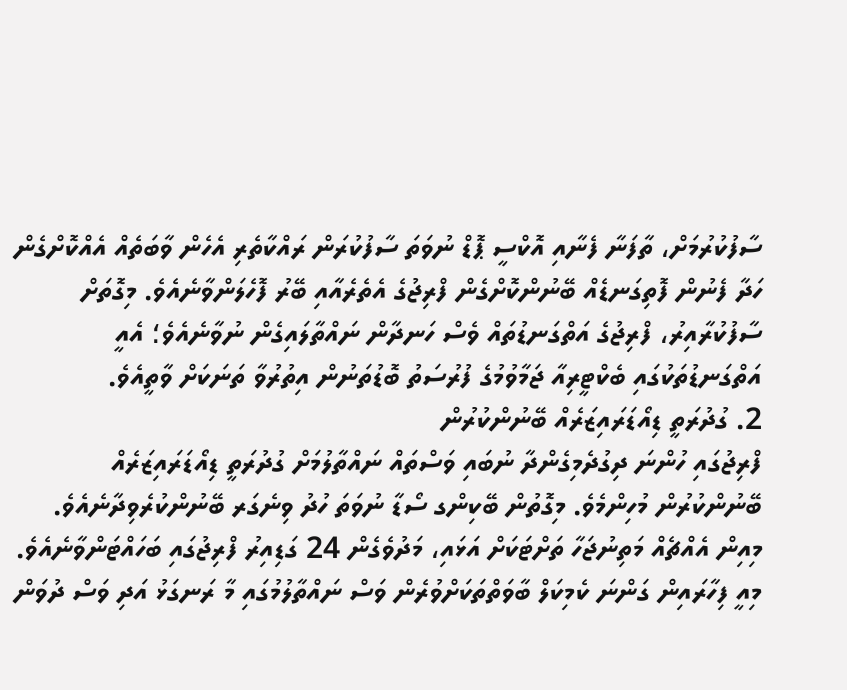ސާފުކުރުމަށް، ތާފަނާ ފެނާއި އޮކްސީ ޕޮޑް ނުވަތަ ސާފުކުރަން ރައްކާތެރި އެހެން ވާބަތެއް އެއްކޮށްގެން ހަދާ ފެނުން ފޮތިގަނޑެއް ބޭނުންކޮށްގެން ފްރިޖުގެ އެތެރެއާއި ބޭރު ފޮހެލަންވާނެއެވެ. މިގޮތަށް ސާފުކުރާއިރު، ފްރިޖުގެ އަތްގަނޑުތައް ވެސް ހަނދާން ނައްތާލައިގެން ނުވާނެއެވެ؛ އެއީ އަތްގަނޑުތަކުގައި ބެކްޓީރިއާ ޖަމާވުމުގެ ފުރުސަތު ބޮޑުތަނުން އިތުރުވާ ތަނަކަށް ވާތީއެވެ.
2. ގުދުރަތީ ޑިއޯޑަރައިޒަރެއް ބޭނުންކުރުން
ފްރިޖުގައި ހުންނަ ދިގުދެމިގެންދާ ނުބައި ވަސްތައް ނައްތާލުމަށް ގުދުރަތީ ޑިއޯޑަރައިޒަރެއް ބޭނުންކުރުން މުހިންމެވެ. މިގޮތުން ބޭކިންގ ސޯޑާ ނުވަތަ ހުދު ވިނެގަރ ބޭނުންކުރެވިދާނެއެވެ. މިއިން އެއްޗެއް މަތިނުޖަހާ ތަށްޓަކަށް އަޅައި، މަދުވެގެން 24 ގަޑިއިރު ފްރިޖުގައި ބަހައްޓަންވާނެއެވެ. މިއީ ފިހާރައިން ގަންނަ ކެމިކަލް ބާވަތްތަކަށްވުރެން ވަސް ނައްތާލުމުގައި މާ ރަނގަޅު އަދި ވަސް ދުވަން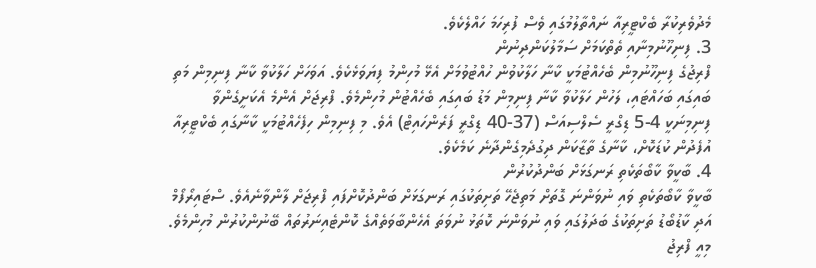މެދުވެރިކުރާ ބެކްޓީރިއާ ނައްތާލުމުގައި ވެސް ފުރިހަމަ ހައްލެކެވެ.
3. ފިނިހޫނުމިނާއި ތެތްކަމަށް ސަމާލުކަންދިނުން
ފްރިޖުގެ ފިނިހޫނުމިން ބެހެއްޓުމަކީ ކާނާ ހަލާކުވުން ހުއްޓުވުމަށް އެޅޭ މުހިންމު ފިޔަވަޅެކެވެ. އަވަހަށް ހަލާކުވާ ކާނާ ފިނިމިން މަތި ބައިގައި ބަހައްޓައި، ލަހުން ހަލާކުވާ ކާނާ ފިނިމިން މަޑު ބައިގައި ބެހެއްޓުން މުހިންމެވެ. ފްރިޖަށް އެންމެ އެކަށީގެންވާ ފިނިމިނަކީ 4-5 ޑިގްރީ ސެލްސިއަސް (37-40 ޑިގްރީ ފަރެންހައިޓް) އެވެ. މި ފިނިމިން ހިފެހެއްޓުމަކީ ކާނާގައި ބެކްޓީރިއާ އުފެދުން ކުޑަކޮށް، ކާނާގެ ތާޒާކަން ދިގުދެމިގެންދާނެ ކަމެކެވެ.
4. ބާކީވާ ކާބޯތަކެތި ރަނގަޅަށް ބަންދުކުރުން
ބާކީވާ ކާބޯތަކެތި ވައި ނުވަންނަ ގޮތަށް މަތިޖެހޭ ތަށިތަކުގައި ރަނގަޅަށް ބަންދުކޮށްފައި ފްރިޖަށް ލާންވާނެއެވެ. ސްޓައިރޯފޯމް އަދި ކާޑުބޯޑު ތަށިތަކުގެ ބަދަލުގައި ވައި ނުވަންނަ ކޮތަޅު ނުވަތަ އެހެންބާވަތެއްގެ ކޮންޓެއިނަރުތައް ބޭނުންކުރުން މުހިންމެވެ. މިއީ ފްރިޖު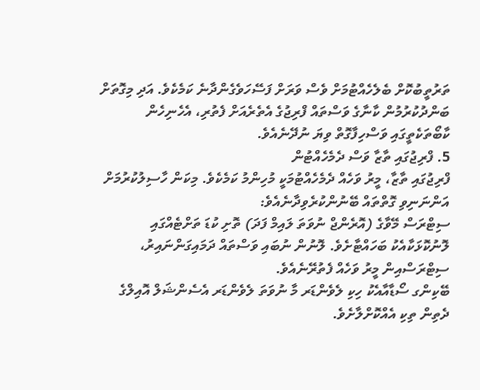ތަރުތީބުކޮށް ބެލެހެއްޓުމަށް ވެސް ވަރަށް ފަސޭހަވެގެންދާނެ ކަމެކެވެ. އަދި މިގޮތަށް ބަންދުކުރުމުން ކާނާގެ ވަސްތައް ފްރިޖުގެ އެތެރެއަށް ފެތުރި، އެހެނިހެން ކާބޯތަކެތީގައި ވަސްހިފާގޮތް ވިޔަ ނުދޭނެއެވެ.
5. ފްރިޖުގައި ތާޒާ ވަސް ދެމެހެއްޓުން
ފްރިޖުގައި ތާޒާ، މީރު ވަހެއް ދެމެހެއްޓުމަކީ މުހިންމު ކަމެކެވެ. މިކަން ހާސިލުކުރުމަށް އަންނަނިވި ގޮތްތައް ބޭނުންކުރެވިދާނެއެވެ:
ސިޓްރަސް މޭވާގެ (އޮރެންޖް ނުވަތަ ލައިމް ފަދަ) ތޮށި ކުޑަ ތަށްޓެއްގައި ލޮނުކޮޅަކާއެކު ބަހައްޓާށެވެ. ލޮނުން ނުބައި ވަސްތައް ދަމައިގަންނައިރު، ސިޓްރަސްއިން މީރު ވަހެއް ފެތުރޭނެއެވެ.
ބޭކިންގ ސޯޑާއާއެކު ހިކި ލެވެންޑަރ މާ ނުވަތަ ލެވެންޑަރ އެސެންޝަލް އޮއިލްގެ ދެތިން ތިކި އެއްކޮށްލާށެވެ.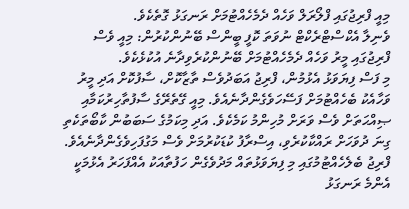މިއީ ފްރިޖުގައި ފްލޯރަލް ވަހެއް ދެމެހެއްޓުމަށް ރަނގަޅު ގޮތެކެވެ.
ވެނިލާ އެކްސްޓްރެކްޓް ނުވަތަ ކޮފީ ބީންސް ބޭނުންކުރުން: މިއީ ވެސް ފްރިޖުގައި މީރު ވަހެއް ދެމެހެއްޓުމަށް ބޭނުންކުރެވިދާނެ އުކުޅެކެވެ.
މި ފަސް ފިޔަވަޅު އެޅުމުން، ފްރިޖު އަބަދުވެސް ތާޒާކޮށް، ސާފުކޮށް އަދި މީރު ވަހާއެކު ބެހެއްޓުމަށް ފަސޭހަވެގެންދާނެއެވެ. މިއީ ގޭތެރޭގެ ސާފުތާހިރުކަމާއި ޞިއްޙަތަށް ވެސް ވަރަށް މުހިންމު ކަމެކެވެ. އަދި މިކަމުގެ ސަބަބުން ކާބޯތަކެތި ގިނަ ދުވަހަށް ރައްކާކުރެވި، އިސްރާފު ކުޑަކުރުމަށް ވެސް މަގުފަހިވެގެންދާނެއެވެ. ފްރިޖު ބެލެހެއްޓުމުގައި މި ފިޔަވަޅުތައް މަދުވެގެން ހަފުތާއަކު އެއްފަހަރު އެޅުމަކީ އެންމެ ރަނގަޅު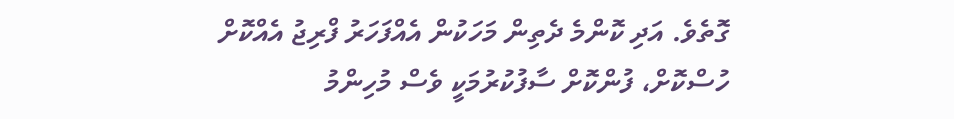ގޮތެވެ. އަދި ކޮންމެ ދެތިން މަހަކުން އެއްފަހަރު ފްރިޖު އެއްކޮށް ހުސްކޮށް، ފުންކޮށް ސާފުކުރުމަކީ ވެސް މުހިންމު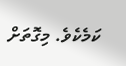ކަމެކެވެ. މިގޮތަށް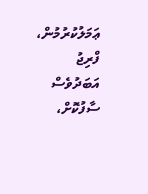ޢަމަލުކުރުމުން، ފްރިޖު އަބަދުވެސް ސާފުކޮށް،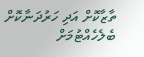ތާޒާކޮށް އަދި ހަރުދަނާކޮށް ބެލެހެއްޓުމަށް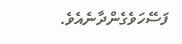ފަސޭހަވެގެންދާނެއެވެ.